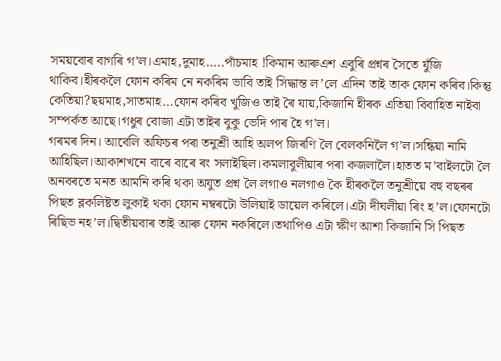সময়বোৰ বাগৰি গ’ল।এমাহ,দুমাহ…..পাঁচমাহ !কিমান আৰুএশ এবুৰি প্ৰশ্নৰ সৈতে যুঁজি থাকিব।হীৰকলৈ ফোন কৰিম নে নকৰিম ভাবি তাই সিদ্ধান্ত ল’লে এদিন তাই তাক ফোন কৰিব।কিন্তু কেতিয়া?ছয়মাহ,সাতমাহ…ফোন কৰিব খুজিও তাই ৰৈ যায়,কিজানি হীৰক এতিয়া বিবাহিত নাইবা সম্পৰ্কত আছে।গধুৰ বোজা এটা তাইৰ বুকু ভেদি পাৰ হৈ গ’ল।
গৰমৰ দিন। আবেলি অফিচৰ পৰা তনুশ্ৰী আহি অলপ জিৰণি লৈ বেলকনিলৈ গ’ল।সন্ধিয়া নামি আহিছিল।আকাশখনে বাৰে বাৰে ৰং সলাইছিল।কমলাবুলীয়াৰ পৰা কজলালৈ।হাতত ম’বাইলটো লৈ অনবৰতে মনত আমনি কৰি থকা অযুত প্ৰশ্ন লৈ লগাও নলগাও কৈ হীৰকলৈ তনুশ্ৰীয়ে বহু বছৰৰ পিছত ব্লকলিষ্টত লুকাই থকা ফোন নম্বৰটো উলিয়াই ডায়েল কৰিলে।এটা দীঘলীয়া ৰিং হ’ল।ফোনটো ৰিছিভ নহ’ল।দ্বিতীয়বাৰ তাই আৰু ফোন নকৰিলে।তথাপিও এটা ক্ষীণ আশা কিজানি সি পিছত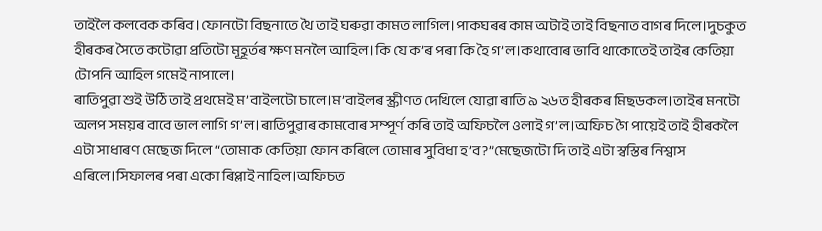তাইলৈ কলবেক কৰিব।ফোনটো বিছনাতে থৈ তাই ঘৰুৱা কামত লাগিল।পাকঘৰৰ কাম অটাই তাই বিছনাত বাগৰ দিলে।দুচকুত হীৰকৰ সৈতে কটোৱা প্ৰতিটো মূহূৰ্তৰ ক্ষণ মনলৈ আহিল।কি যে ক’ৰ পৰা কি হৈ গ’ল।কথাবোৰ ভাবি থাকোতেই তাইৰ কেতিয়া টোপনি আহিল গমেই নাপালে।
ৰাতিপুৱা শুই উঠি তাই প্ৰথমেই ম’বাইলটো চালে।ম’বাইলৰ স্ক্ৰীণত দেখিলে যোৱা ৰাতি ৯ ২৬ত হীৰকৰ মিছডকল।তাইৰ মনটো অলপ সময়ৰ বাবে ভাল লাগি গ’ল।ৰাতিপুৱাৰ কামবোৰ সম্পূৰ্ণ কৰি তাই অফিচলৈ ওলাই গ’ল।অফিচ গৈ পায়েই তাই হীৰকলৈ এটা সাধাৰণ মেছেজ দিলে “তোমাক কেতিয়া ফোন কৰিলে তোমাৰ সুবিধা হ’ব?”মেছেজটো দি তাই এটা স্বস্তিৰ নিশ্বাস এৰিলে।সিফালৰ পৰা একো ৰিপ্লাই নাহিল।অফিচত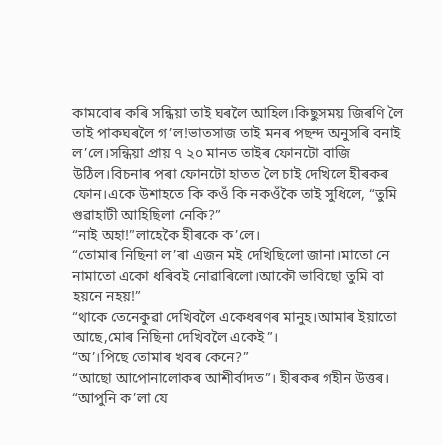কামবোৰ কৰি সন্ধিয়া তাই ঘৰলৈ আহিল।কিছুসময় জিৰণি লৈ তাই পাকঘৰলৈ গ’ল!ভাতসাজ তাই মনৰ পছন্দ অনুসৰি বনাই ল’লে।সন্ধিয়া প্ৰায় ৭ ২০ মানত তাইৰ ফোনটো বাজি উঠিল।বিচনাৰ পৰা ফোনটো হাতত লৈ চাই দেখিলে হীৰকৰ ফোন।একে উশাহতে কি কওঁ কি নকওঁকৈ তাই সুধিলে, “তুমি গুৱাহাটী আহিছিলা নেকি?”
“নাই অহা!”লাহেকৈ হীৰকে ক’লে।
“তোমাৰ নিছিনা ল’ৰা এজন মই দেখিছিলো জানা।মাতো নে নামাতো একো ধৰিবই নোৱাৰিলো।আকৌ ভাবিছো তুমি বা হয়নে নহয়!”
“থাকে তেনেকুৱা দেখিবলৈ একেধৰণৰ মানুহ।আমাৰ ইয়াতো আছে,মোৰ নিছিনা দেখিবলৈ একেই”।
“অ’।পিছে তোমাৰ খবৰ কেনে?”
“আছো আপোনালোকৰ আশীৰ্বাদত”। হীৰকৰ গহীন উত্তৰ।
“আপুনি ক’লা যে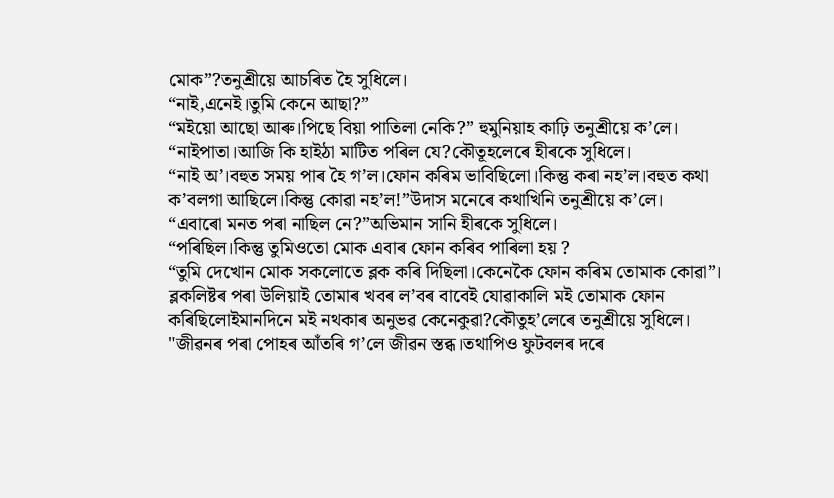মোক”?তনুশ্ৰীয়ে আচৰিত হৈ সুধিলে।
“নাই,এনেই।তুমি কেনে আছা?”
“মইয়ো আছো আৰু।পিছে বিয়া পাতিলা নেকি?” হুমুনিয়াহ কাঢ়ি তনুশ্ৰীয়ে ক’লে।
“নাইপাতা।আজি কি হাইঠা মাটিত পৰিল যে?কৌতূহলেৰে হীৰকে সুধিলে।
“নাই অ’।বহুত সময় পাৰ হৈ গ’ল।ফোন কৰিম ভাবিছিলো।কিন্তু কৰা নহ’ল।বহুত কথা ক’বলগা আছিলে।কিন্তু কোৱা নহ’ল!”উদাস মনেৰে কথাখিনি তনুশ্ৰীয়ে ক’লে।
“এবাৰো মনত পৰা নাছিল নে?”অভিমান সানি হীৰকে সুধিলে।
“পৰিছিল।কিন্তু তুমিওতো মোক এবাৰ ফোন কৰিব পাৰিলা হয় ?
“তুমি দেখোন মোক সকলোতে ব্লক কৰি দিছিলা।কেনেকৈ ফোন কৰিম তোমাক কোৱা”।
ব্লকলিষ্টৰ পৰা উলিয়াই তোমাৰ খবৰ ল’বৰ বাবেই যোৱাকালি মই তোমাক ফোন কৰিছিলোইমানদিনে মই নথকাৰ অনুভৱ কেনেকুৱা?কৌতুহ’লেৰে তনুশ্ৰীয়ে সুধিলে।
"জীৱনৰ পৰা পোহৰ আঁতৰি গ’লে জীৱন স্তব্ধ।তথাপিও ফুটবলৰ দৰে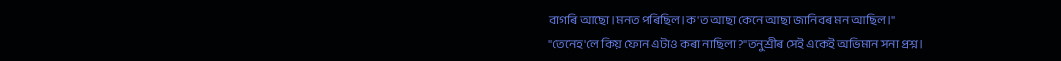বাগৰি আছো।মনত পৰিছিল।ক'ত আছা কেনে আছা জানিবৰ মন আছিল।"
"তেনেহ'লে কিয় ফোন এটাও কৰা নাছিলা?"তনুশ্ৰীৰ সেই একেই অভিমান সনা প্ৰশ্ন।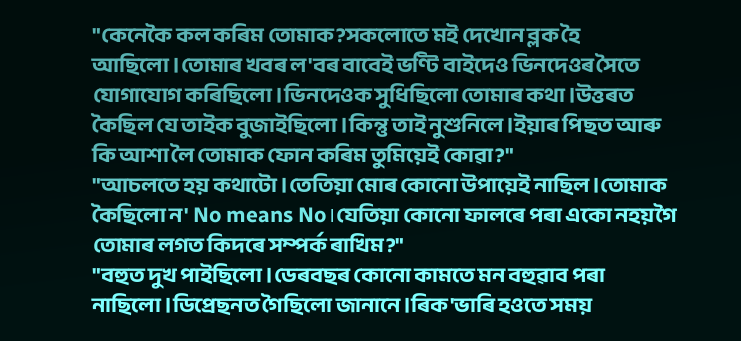"কেনেকৈ কল কৰিম তোমাক?সকলোতে মই দেখোন ব্লক হৈ আছিলো।তোমাৰ খবৰ ল'বৰ বাবেই ভণ্টি বাইদেও ভিনদেওৰ সৈতে যোগাযোগ কৰিছিলো।ভিনদেওক সুধিছিলো তোমাৰ কথা।উত্তৰত কৈছিল যে তাইক বুজাইছিলো।কিন্তু তাই নুশুনিলে।ইয়াৰ পিছত আৰু কি আশা লৈ তোমাক ফোন কৰিম তুমিয়েই কোৱা?"
"আচলতে হয় কথাটো।তেতিয়া মোৰ কোনো উপায়েই নাছিল।তোমাক কৈছিলো ন' No means No।যেতিয়া কোনো ফালৰে পৰা একো নহয়গৈ তোমাৰ লগত কিদৰে সম্পৰ্ক ৰাখিম?"
"বহুত দুখ পাইছিলো।ডেৰবছৰ কোনো কামতে মন বহুৱাব পৰা নাছিলো।ডিপ্ৰেছনত গৈছিলো জানানে।ৰিক'ভাৰি হওতে সময়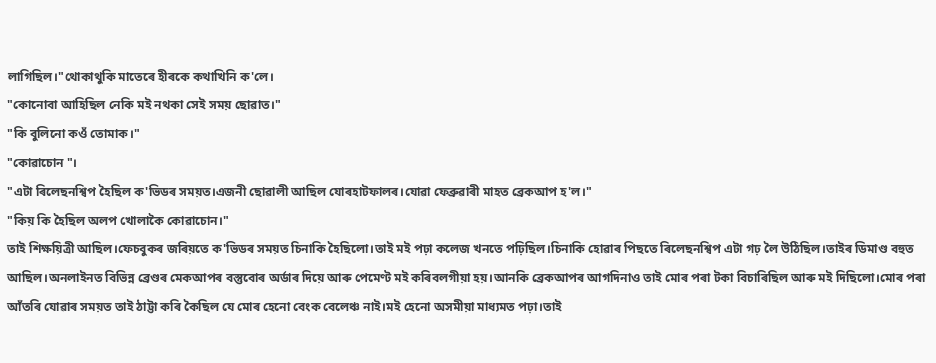লাগিছিল।"থোকাথুকি মাতেৰে হীৰকে কথাখিনি ক'লে।
"কোনোবা আহিছিল নেকি মই নথকা সেই সময় ছোৱাত।"
"কি বুলিনো কওঁ তোমাক।"
"কোৱাচোন "।
"এটা ৰিলেছনশ্বিপ হৈছিল ক'ভিডৰ সময়ত।এজনী ছোৱালী আছিল যোৰহাটফালৰ।যোৱা ফেব্ৰুৱাৰী মাহত ব্ৰেকআপ হ'ল।"
"কিয় কি হৈছিল অলপ খোলাকৈ কোৱাচোন।"
তাই শিক্ষয়িত্ৰী আছিল।ফেচবুকৰ জৰিয়তে ক'ভিডৰ সময়ত চিনাকি হৈছিলো।তাই মই পঢ়া কলেজ খনতে পঢ়িছিল।চিনাকি হোৱাৰ পিছতে ৰিলেছনশ্বিপ এটা গঢ় লৈ উঠিছিল।তাইৰ ডিমাণ্ড বহুত আছিল।অনলাইনত বিভিন্ন ব্ৰেণ্ডৰ মেকআপৰ বস্তুবোৰ অৰ্ডাৰ দিয়ে আৰু পেমেণ্ট মই কৰিবলগীয়া হয়।আনকি ব্ৰেকআপৰ আগদিনাও তাই মোৰ পৰা টকা বিচাৰিছিল আৰু মই দিছিলো।মোৰ পৰা আঁতৰি যোৱাৰ সময়ত তাই ঠাট্টা কৰি কৈছিল যে মোৰ হেনো বেংক বেলেঞ্চ নাই।মই হেনো অসমীয়া মাধ্যমত পঢ়া।তাই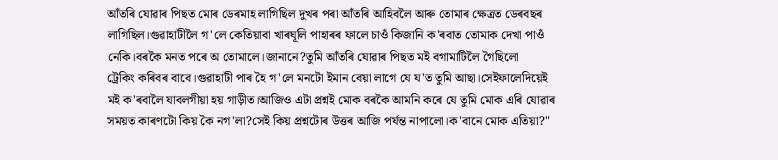আঁতৰি যোৱাৰ পিছত মোৰ ডেৰমাহ লাগিছিল দুখৰ পৰা আঁতৰি আহিবলৈ আৰু তোমাৰ ক্ষেত্ৰত ডেৰবছৰ লাগিছিল।গুৱাহাটীলৈ গ'লে কেতিয়াবা খাৰঘূলি পাহাৰৰ ফালে চাওঁ কিজানি ক'ৰবাত তোমাক দেখা পাওঁ নেকি।বৰকৈ মনত পৰে অ তোমালে।জানানে?তুমি আঁতৰি যোৱাৰ পিছত মই বগামাটিলৈ গৈছিলো
ট্ৰেকিং কৰিবৰ বাবে।গুৱাহাটী পাৰ হৈ গ'লে মনটো ইমান বেয়া লাগে যে য'ত তুমি আছা।সেইফালেদিয়েই মই ক'ৰবালৈ যাবলগীয়া হয় গাড়ীত।আজিও এটা প্ৰশ্নই মোক বৰকৈ আমনি কৰে যে তুমি মোক এৰি যোৱাৰ সময়ত কাৰণটো কিয় কৈ নগ'লা?সেই কিয় প্ৰশ্নটোৰ উত্তৰ আজি পৰ্যন্ত নাপালো।ক'বানে মোক এতিয়া?"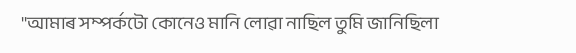"আমাৰ সম্পৰ্কটো কোনেও মানি লোৱা নাছিল তুমি জানিছিলা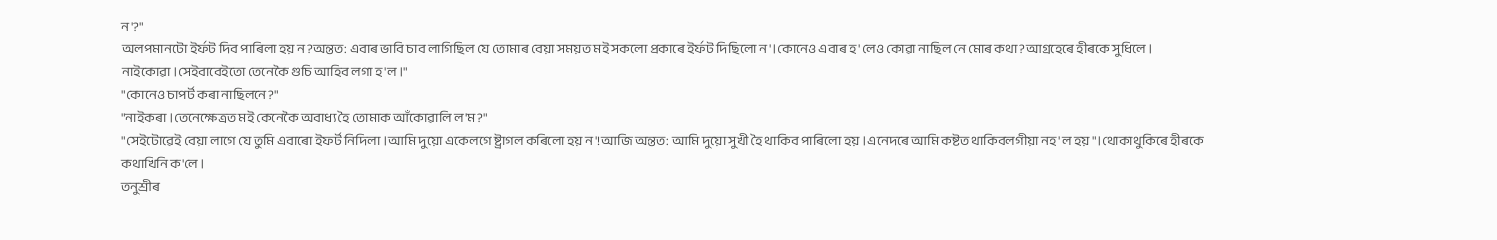ন'?"
অলপমানটো ইৰ্ফট দিব পাৰিলা হয় ন?অন্তত: এবাৰ ভাবি চাব লাগিছিল যে তোমাৰ বেয়া সময়ত মই সকলো প্ৰকাৰে ইৰ্ফট দিছিলো ন'।কোনেও এবাৰ হ'লেও কোৱা নাছিল নে মোৰ কথা?আগ্ৰহেৰে হীৰকে সুধিলে।
নাইকোৱা।সেইবাবেইতো তেনেকৈ গুচি আহিব লগা হ'ল।"
"কোনেও চাপৰ্ট কৰা নাছিলনে?"
"নাইকৰা।তেনেক্ষেত্ৰত মই কেনেকৈ অবাধ্য হৈ তোমাক আঁকোৱালি ল'ম?"
"সেইটোৱেই বেয়া লাগে যে তুমি এবাৰো ইফৰ্ট নিদিলা।আমি দুয়ো একেলগে ষ্ট্ৰাগল কৰিলো হয় ন'!আজি অন্তত: আমি দুয়ো সুখী হৈ থাকিব পাৰিলো হয়।এনেদৰে আমি কষ্টত থাকিবলগীয়া নহ'ল হয়"।থোকাথুকিৰে হীৰকে কথাখিনি ক'লে।
তনুশ্ৰীৰ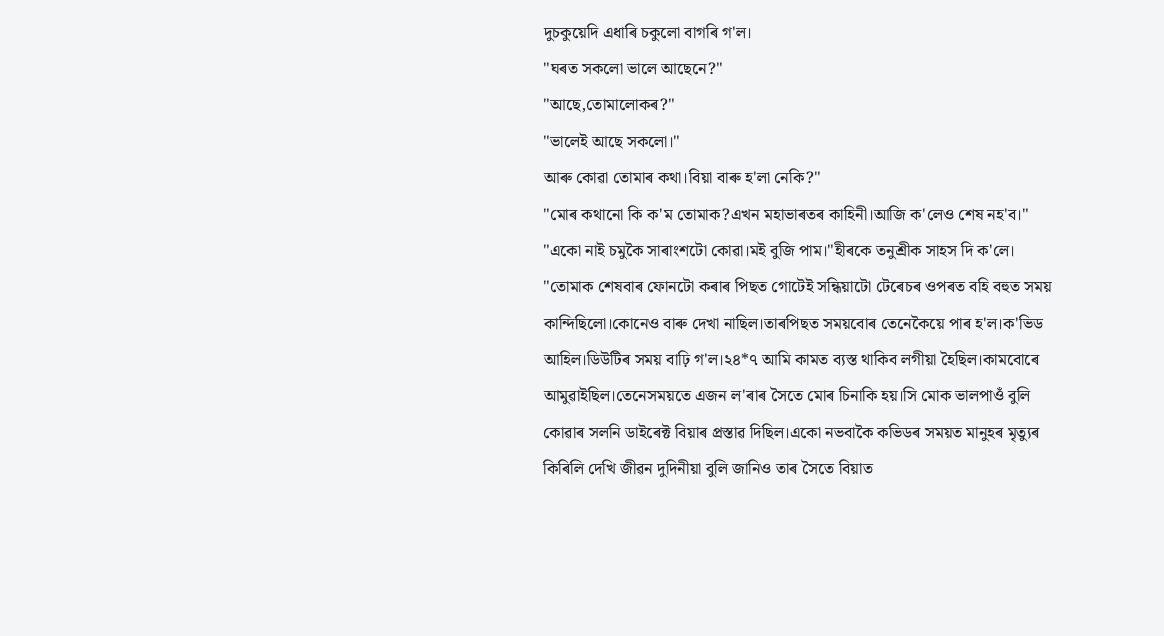দুচকুয়েদি এধাৰি চকুলো বাগৰি গ'ল।
"ঘৰত সকলো ভালে আছেনে?"
"আছে,তোমালোকৰ?"
"ভালেই আছে সকলো।"
আৰু কোৱা তোমাৰ কথা।বিয়া বাৰু হ'লা নেকি?"
"মোৰ কথানো কি ক'ম তোমাক?এখন মহাভাৰতৰ কাহিনী।আজি ক'লেও শেষ নহ'ব।"
"একো নাই চমুকৈ সাৰাংশটো কোৱা।মই বুজি পাম।"হীৰকে তনুশ্ৰীক সাহস দি ক'লে।
"তোমাক শেষবাৰ ফোনটো কৰাৰ পিছত গোটেই সন্ধিয়াটো টেৰেচৰ ওপৰত বহি বহুত সময় কান্দিছিলো।কোনেও বাৰু দেখা নাছিল।তাৰপিছত সময়বোৰ তেনেকৈয়ে পাৰ হ'ল।ক'ভিড আহিল।ডিউটিৰ সময় বাঢ়ি গ'ল।২৪*৭ আমি কামত ব্যস্ত থাকিব লগীয়া হৈছিল।কামবোৰে আমুৱাইছিল।তেনেসময়তে এজন ল'ৰাৰ সৈতে মোৰ চিনাকি হয়।সি মোক ভালপাওঁ বুলি কোৱাৰ সলনি ডাইৰেক্ট বিয়াৰ প্ৰস্তাৱ দিছিল।একো নভবাকৈ কভিডৰ সময়ত মানুহৰ মৃত্যুৰ কিৰিলি দেখি জীৱন দুদিনীয়া বুলি জানিও তাৰ সৈতে বিয়াত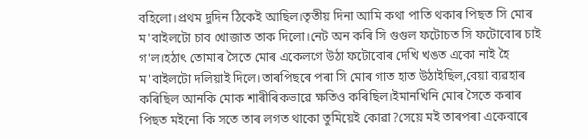বহিলো।প্ৰথম দুদিন ঠিকেই আছিল।তৃতীয় দিনা আমি কথা পাতি থকাৰ পিছত সি মোৰ ম'বাইলটো চাব খোজাত তাক দিলো।নেট অন কৰি সি গুগুল ফটোচত সি ফটোবোৰ চাই গ'ল।হঠাৎ তোমাৰ সৈতে মোৰ একেলগে উঠা ফটোবোৰ দেখি খঙত একো নাই হৈ ম'বাইলটো দলিয়াই দিলে।তাৰপিছৰে পৰা সি মোৰ গাত হাত উঠাইছিল,বেয়া ব্যৱহাৰ কৰিছিল আনকি মোক শাৰীৰিকভাৱে ক্ষতিও কৰিছিল।ইমানখিনি মোৰ সৈতে কৰাৰ পিছত মইনো কি সতে তাৰ লগত থাকো তুমিয়েই কোৱা?সেয়ে মই তাৰপৰা একেবাৰে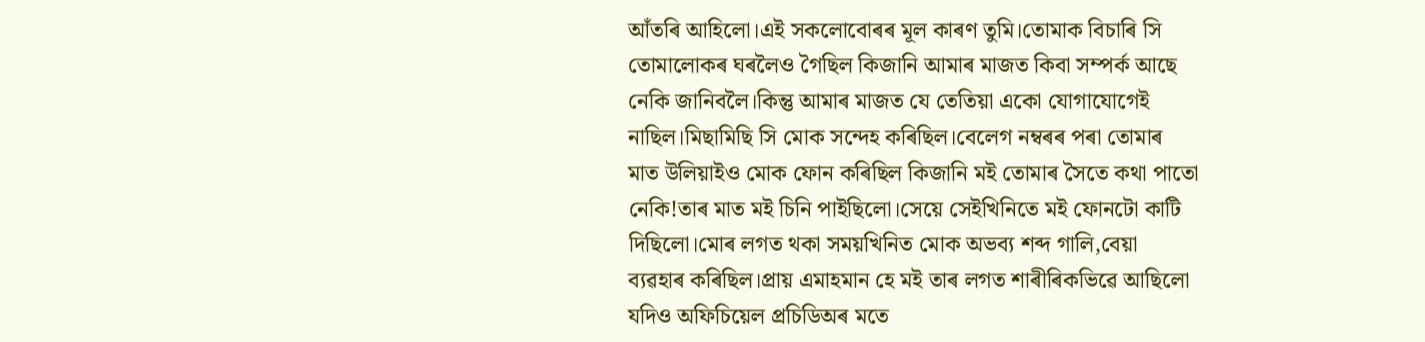আঁতৰি আহিলো।এই সকলোবোৰৰ মূল কাৰণ তুমি।তোমাক বিচাৰি সি তোমালোকৰ ঘৰলৈও গৈছিল কিজানি আমাৰ মাজত কিবা সম্পৰ্ক আছে নেকি জানিবলৈ।কিন্তু আমাৰ মাজত যে তেতিয়া একো যোগাযোগেই নাছিল।মিছামিছি সি মোক সন্দেহ কৰিছিল।বেলেগ নম্বৰৰ পৰা তোমাৰ মাত উলিয়াইও মোক ফোন কৰিছিল কিজানি মই তোমাৰ সৈতে কথা পাতো নেকি!তাৰ মাত মই চিনি পাইছিলো।সেয়ে সেইখিনিতে মই ফোনটো কাটি দিছিলো।মোৰ লগত থকা সময়খিনিত মোক অভব্য শব্দ গালি,বেয়া ব্যৱহাৰ কৰিছিল।প্ৰায় এমাহমান হে মই তাৰ লগত শাৰীৰিকভিৱে আছিলো যদিও অফিচিয়েল প্ৰচিডিঅৰ মতে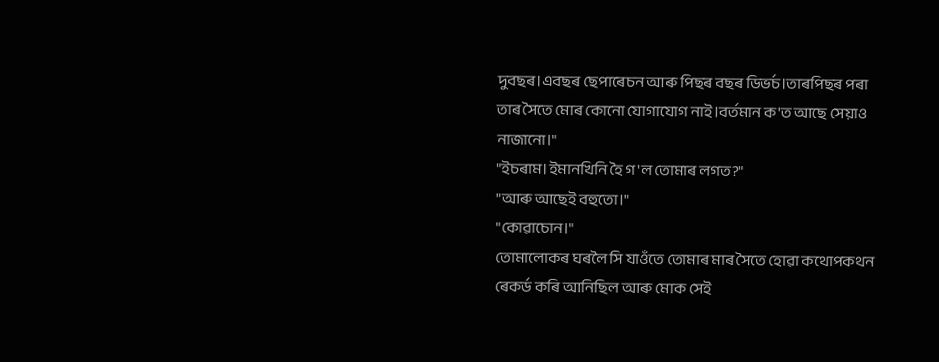দুবছৰ।এবছৰ ছেপাৰেচন আৰু পিছৰ বছৰ ডিভৰ্চ।তাৰপিছৰ পৰা তাৰ সৈতে মোৰ কোনো যোগাযোগ নাই।বৰ্তমান ক'ত আছে সেয়াও নাজানো।"
"ইচৰাম।ইমানখিনি হৈ গ'ল তোমাৰ লগত?"
"আৰু আছেই বহুতো।"
"কোৱাচোন।"
তোমালোকৰ ঘৰলৈ সি যাওঁতে তোমাৰ মাৰ সৈতে হোৱা কথোপকথন ৰেকৰ্ড কৰি আনিছিল আৰু মোক সেই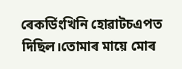ৰেকৰ্ডিংখিনি হোৱাটচএপত দিছিল।তোমাৰ মায়ে মোৰ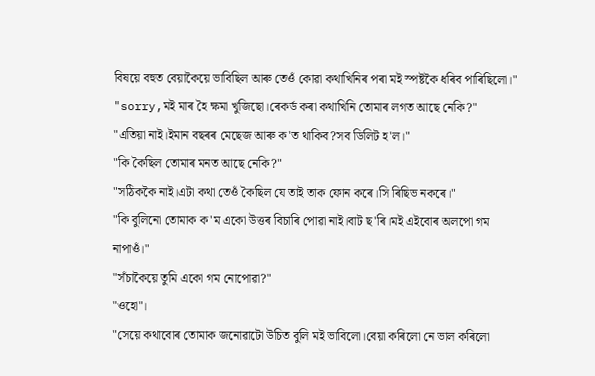বিষয়ে বহুত বেয়াকৈয়ে ভাবিছিল আৰু তেওঁ কোৱা কথাখিনিৰ পৰা মই স্পষ্টকৈ ধৰিব পাৰিছিলো।"
"sorry,মই মাৰ হৈ ক্ষমা খুজিছো।ৰেকৰ্ড কৰা কথাখিনি তোমাৰ লগত আছে নেকি?"
"এতিয়া নাই।ইমান বছৰৰ মেছেজ আৰু ক'ত থাকিব?সব ডিলিট হ'ল।"
"কি কৈছিল তোমাৰ মনত আছে নেকি?"
"সঠিককৈ নাই।এটা কথা তেওঁ কৈছিল যে তাই তাক ফোন কৰে।সি ৰিছিভ নকৰে।"
"কি বুলিনো তোমাক ক'ম একো উত্তৰ বিচাৰি পোৱা নাই।বাট ছ'ৰি।মই এইবোৰ অলপো গম নাপাওঁ।"
"সঁচাকৈয়ে তুমি একো গম নোপোৱা?"
"ওহো"।
"সেয়ে কথাবোৰ তোমাক জনোৱাটো উচিত বুলি মই ভাবিলো।বেয়া কৰিলো নে ভাল কৰিলো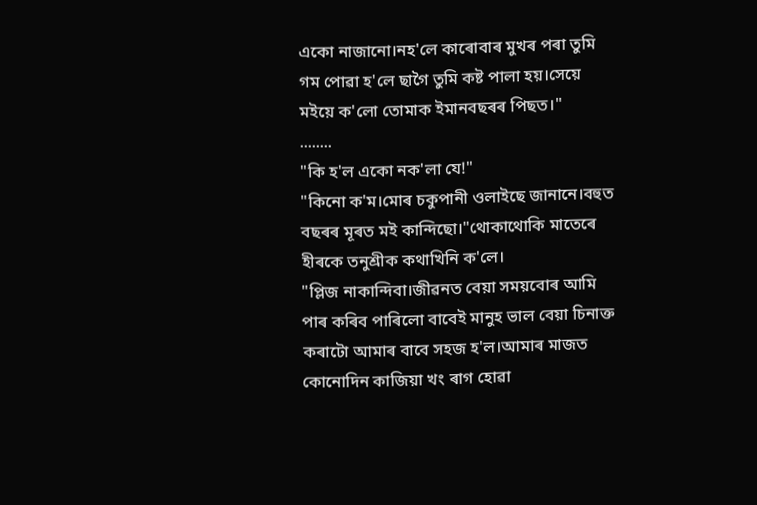একো নাজানো।নহ'লে কাৰোবাৰ মুখৰ পৰা তুমি গম পোৱা হ'লে ছাগৈ তুমি কষ্ট পালা হয়।সেয়ে মইয়ে ক'লো তোমাক ইমানবছৰৰ পিছত।"
........
"কি হ'ল একো নক'লা যে!"
"কিনো ক'ম।মোৰ চকুপানী ওলাইছে জানানে।বহুত বছৰৰ মূৰত মই কান্দিছো।"থোকাথোকি মাতেৰে হীৰকে তনুশ্ৰীক কথাখিনি ক'লে।
"প্লিজ নাকান্দিবা।জীৱনত বেয়া সময়বোৰ আমি পাৰ কৰিব পাৰিলো বাবেই মানুহ ভাল বেয়া চিনাক্ত কৰাটো আমাৰ বাবে সহজ হ'ল।আমাৰ মাজত কোনোদিন কাজিয়া খং ৰাগ হোৱা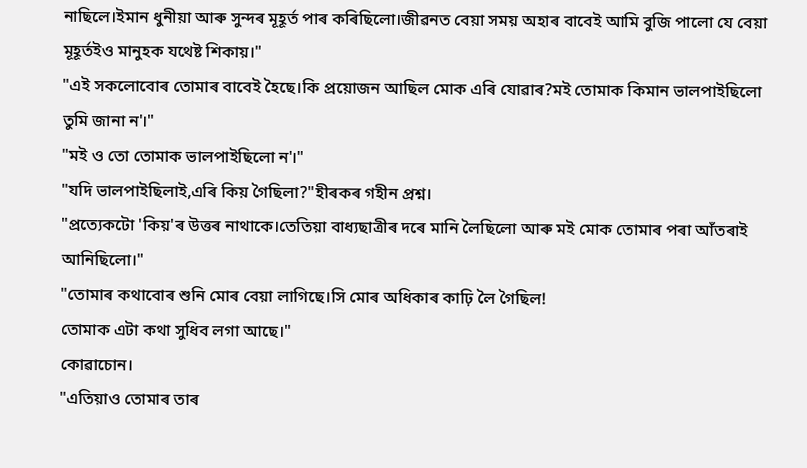নাছিলে।ইমান ধুনীয়া আৰু সুন্দৰ মূহূৰ্ত পাৰ কৰিছিলো।জীৱনত বেয়া সময় অহাৰ বাবেই আমি বুজি পালো যে বেয়া মূহূৰ্তইও মানুহক যথেষ্ট শিকায়।"
"এই সকলোবোৰ তোমাৰ বাবেই হৈছে।কি প্ৰয়োজন আছিল মোক এৰি যোৱাৰ?মই তোমাক কিমান ভালপাইছিলো তুমি জানা ন'।"
"মই ও তো তোমাক ভালপাইছিলো ন'।"
"যদি ভালপাইছিলাই,এৰি কিয় গৈছিলা?"হীৰকৰ গহীন প্ৰশ্ন।
"প্ৰত্যেকটো 'কিয়'ৰ উত্তৰ নাথাকে।তেতিয়া বাধ্যছাত্ৰীৰ দৰে মানি লৈছিলো আৰু মই মোক তোমাৰ পৰা আঁতৰাই আনিছিলো।"
"তোমাৰ কথাবোৰ শুনি মোৰ বেয়া লাগিছে।সি মোৰ অধিকাৰ কাঢ়ি লৈ গৈছিল!
তোমাক এটা কথা সুধিব লগা আছে।"
কোৱাচোন।
"এতিয়াও তোমাৰ তাৰ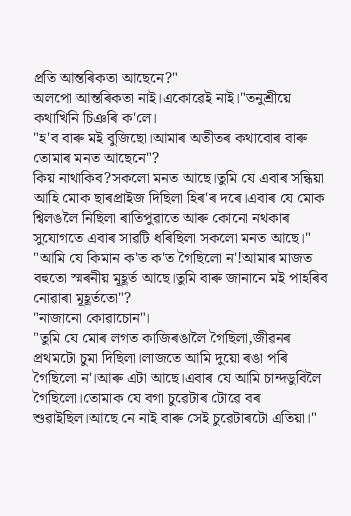প্ৰতি আন্তৰিকতা আছেনে?"
অলপো আন্তৰিকতা নাই।একোৱেই নাই।"তনুশ্ৰীয়ে কথাখিনি চিঞৰি ক'লে।
"হ'ব বাৰু মই বুজিছো।আমাৰ অতীতৰ কথাবোৰ বাৰু তোমাৰ মনত আছেনে"?
কিয় নাথাকিব?সকলো মনত আছে।তুমি যে এবাৰ সন্ধিয়া আহি মোক ছাৰপ্ৰাইজ দিছিলা হিৰ'ৰ দৰে।এবাৰ যে মোক শ্বিলঙলৈ নিছিলা ৰাতিপুৱাতে আৰু কোনো নথকাৰ সুযোগতে এবাৰ সাৱটি ধৰিছিলা সকলো মনত আছে।"
"আমি যে কিমান ক'ত ক'ত গৈছিলো ন'!আমাৰ মাজত বহুতো স্মৰনীয় মূহূৰ্ত আছে।তুমি বাৰু জানানে মই পাহৰিব নোৱাৰা মূহূৰ্ততো"?
"নাজানো কোৱাচোন"।
"তুমি যে মোৰ লগত কাজিৰঙালৈ গৈছিলা,জীৱনৰ প্ৰথমটো চুমা দিছিলা।লাজতে আমি দুয়ো ৰঙা পৰি গৈছিলো ন'।আৰু এটা আছে।এবাৰ যে আমি চান্দডুবিলৈ গৈছিলো।তোমাক যে বগা চুৱেটাৰ টোৱে বৰ শুৱাইছিল।আছে নে নাই বাৰু সেই চুৱেটাৰটো এতিয়া।"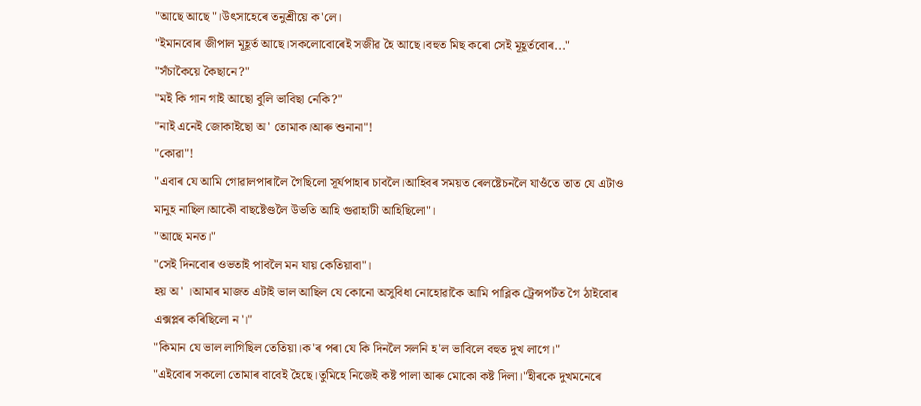"আছে আছে"।উৎসাহেৰে তনুশ্ৰীয়ে ক'লে।
"ইমানবোৰ জীপাল মূহূৰ্ত আছে।সকলোবোৰেই সজীৱ হৈ আছে।বহুত মিছ কৰো সেই মূহূৰ্তবোৰ..."
"সঁচাকৈয়ে কৈছানে?"
"মই কি গান গাই আছো বুলি ভাবিছা নেকি?"
"নাই এনেই জোকাইছো অ' তোমাক।আৰু শুনানা"!
"কোৱা"!
"এবাৰ যে আমি গোৱালপাৰালৈ গৈছিলো সূৰ্যপাহাৰ চাবলৈ।আহিবৰ সময়ত ৰেলষ্টেচনলৈ যাওঁতে তাত যে এটাও মানুহ নাছিল।আকৌ বাছষ্টেণ্ডলৈ উভতি আহি গুৱাহাটী আহিছিলো"।
"আছে মনত।"
"সেই দিনবোৰ ওভতাই পাবলৈ মন যায় কেতিয়াবা"।
হয় অ' ।আমাৰ মাজত এটাই ভাল আছিল যে কোনো অসুবিধা নোহোৱাকৈ আমি পাব্লিক ট্ৰেন্সপৰ্টত গৈ ঠাইবোৰ এক্সপ্লৰ কৰিছিলো ন'।"
"কিমান যে ভাল লাগিছিল তেতিয়া।ক'ৰ পৰা যে কি দিনলৈ সলনি হ'ল ভাবিলে বহুত দুখ লাগে।"
"এইবোৰ সকলো তোমাৰ বাবেই হৈছে।তুমিহে নিজেই কষ্ট পালা আৰু মোকো কষ্ট দিলা।"হীৰকে দুখমনেৰে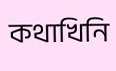কথাখিনি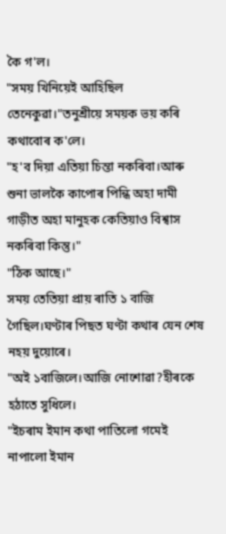কৈ গ'ল।
"সময় খিনিয়েই আহিছিল তেনেকুৱা।"তনুশ্ৰীয়ে সময়ক ভয় কৰি কথাবোৰ ক'লে।
"হ'ব দিয়া এতিয়া চিন্তা নকৰিবা।আৰু শুনা ভালকৈ কাপোৰ পিন্ধি অহা দামী গাড়ীত অহা মানুহক কেতিয়াও বিশ্বাস নকৰিবা কিন্তু।"
"ঠিক আছে।"
সময় তেতিয়া প্ৰায় ৰাতি ১ বাজি গৈছিল।ঘণ্টাৰ পিছত ঘণ্টা কথাৰ যেন শেষ নহয় দুয়োৰে।
"অই ১বাজিলে।আজি নোশোৱা?হীৰকে হঠাতে সুধিলে।
"ইচৰাম ইমান কথা পাতিলো গমেই নাপালো ইমান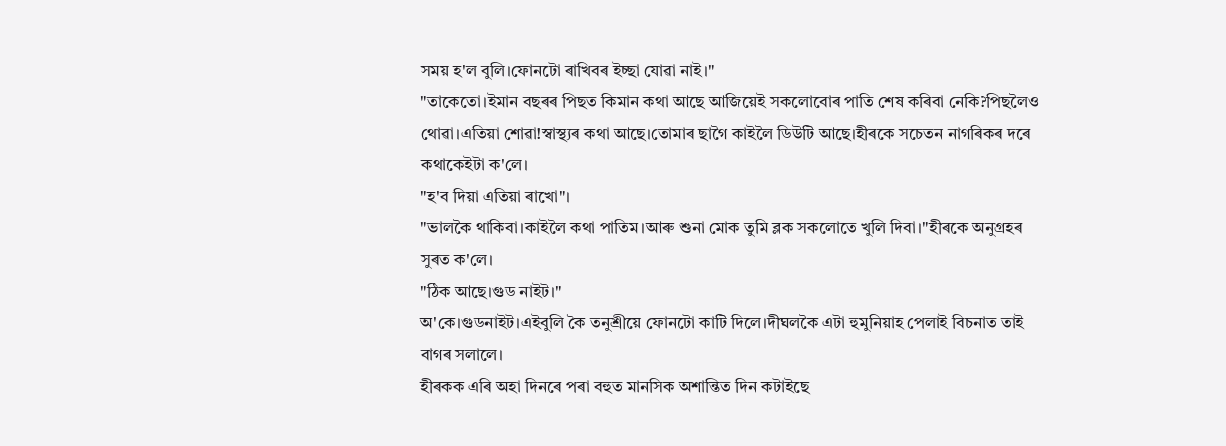সময় হ'ল বুলি।ফোনটো ৰাখিবৰ ইচ্ছা যোৱা নাই।"
"তাকেতো।ইমান বছৰৰ পিছত কিমান কথা আছে আজিয়েই সকলোবোৰ পাতি শেষ কৰিবা নেকি?পিছলৈও থোৱা।এতিয়া শোৱা!স্বাস্থ্যৰ কথা আছে।তোমাৰ ছাগৈ কাইলৈ ডিউটি আছে।হীৰকে সচেতন নাগৰিকৰ দৰে কথাকেইটা ক'লে।
"হ'ব দিয়া এতিয়া ৰাখো"।
"ভালকৈ থাকিবা।কাইলৈ কথা পাতিম।আৰু শুনা মোক তুমি ব্লক সকলোতে খুলি দিবা।"হীৰকে অনুগ্ৰহৰ সুৰত ক'লে।
"ঠিক আছে।গুড নাইট।"
অ'কে।গুডনাইট।এইবুলি কৈ তনুশ্ৰীয়ে ফোনটো কাটি দিলে।দীঘলকৈ এটা হুমুনিয়াহ পেলাই বিচনাত তাই বাগৰ সলালে।
হীৰকক এৰি অহা দিনৰে পৰা বহুত মানসিক অশান্তিত দিন কটাইছে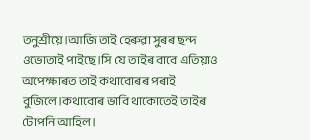তনুশ্ৰীয়ে।আজি তাই হেৰুৱা সুৰৰ ছন্দ ওভোতাই পাইছে।সি যে তাইৰ বাবে এতিয়াও অপেক্ষাৰত তাই কথাবোৰৰ পৰাই বুজিলে।কথাবোৰ ভাবি থাকোতেই তাইৰ টোপনি আহিল।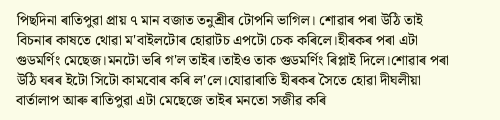পিছদিনা ৰাতিপুৱা প্ৰায় ৭ মান বজাত তনুশ্ৰীৰ টোপনি ভাগিল। শোৱাৰ পৰা উঠি তাই বিচনাৰ কাষতে থোৱা ম'বাইলটোৰ হোৱাটচ এপটো চেক কৰিলে।হীৰকৰ পৰা এটা গুডমৰ্ণিং মেছেজ।মনটো ভৰি গ'ল তাইৰ।তাইও তাক গুডমৰ্ণিং ৰিপ্লাই দিলে।শোৱাৰ পৰা উঠি ঘৰৰ ইটো সিটো কামবোৰ কৰি ল'লে।যোৱাৰাতি হীৰকৰ সৈতে হোৱা দীঘলীয়া বাৰ্তালাপ আৰু ৰাতিপুৱা এটা মেছেজে তাইৰ মনতো সজীৱ কৰি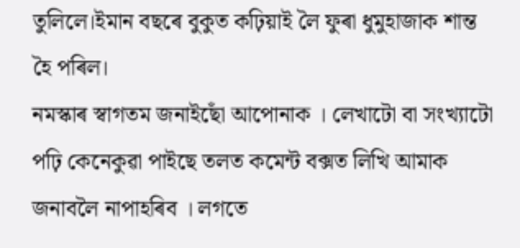তুলিলে।ইমান বছৰে বুকুত কঢ়িয়াই লৈ ফুৰা ধুমুহাজাক শান্ত হৈ পৰিল।
নমস্কাৰ স্বাগতম জনাইছোঁ আপোনাক । লেখাটো বা সংখ্যাটো পঢ়ি কেনেকুৱা পাইছে তলত কমেন্ট বক্সত লিখি আমাক জনাবলৈ নাপাহৰিব । লগতে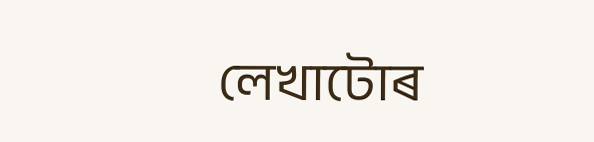লেখাটোৰ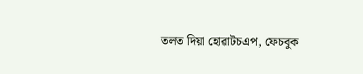তলত দিয়া হোৱাটচএপ, ফেচবুক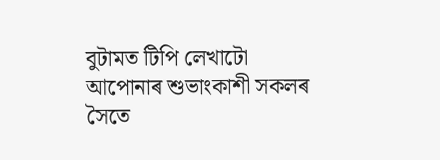বুটামত টিপি লেখাটো আপোনাৰ শুভাংকাশী সকলৰ সৈতে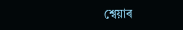শ্বেয়াৰ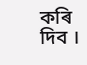কৰি দিব ।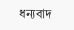ধন্যবাদ